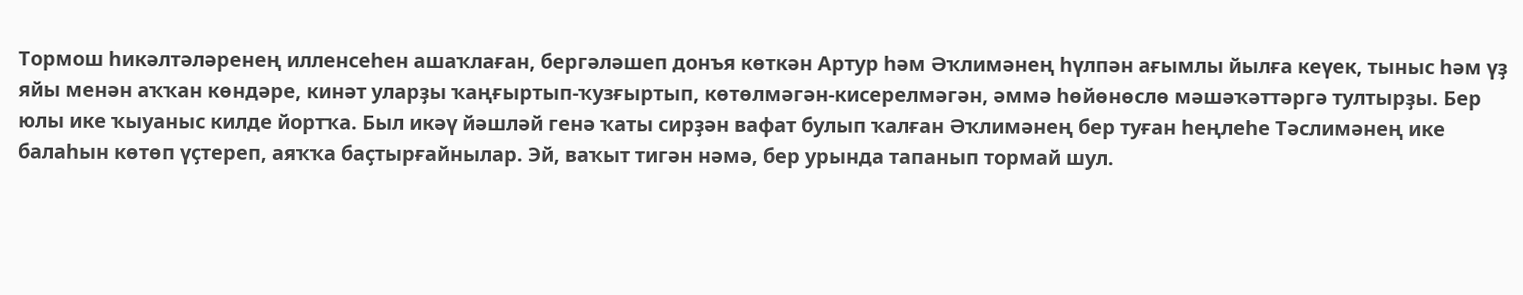Тормош һикәлтәләренең илленсеһен ашаҡлаған, бергәләшеп донъя көткән Артур һәм Әҡлимәнең һүлпән ағымлы йылға кеүек, тыныс һәм үҙ яйы менән аҡҡан көндәре, кинәт уларҙы ҡаңғыртып-ҡузғыртып, көтөлмәгән-кисерелмәгән, әммә һөйөнөслө мәшәҡәттәргә тултырҙы. Бер юлы ике ҡыуаныс килде йортҡа. Был икәү йәшләй генә ҡаты сирҙән вафат булып ҡалған Әҡлимәнең бер туған һеңлеһе Тәслимәнең ике балаһын көтөп үҫтереп, аяҡҡа баҫтырғайнылар. Эй, ваҡыт тигән нәмә, бер урында тапанып тормай шул.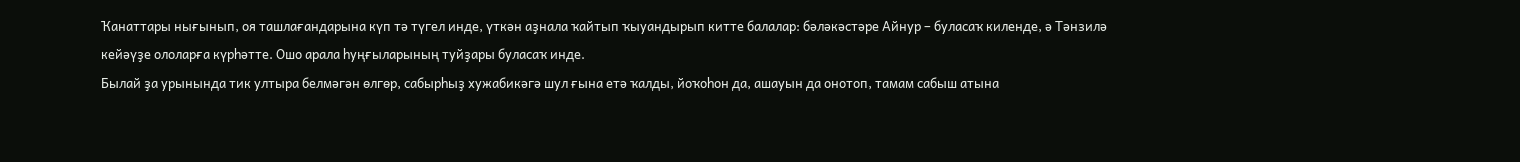Ҡанаттары нығынып, оя ташлағандарына күп тә түгел инде, үткән аҙнала ҡайтып ҡыуандырып китте балалар: бәләкәстәре Айнур – буласаҡ киленде, ә Тәнзилә кейәүҙе ололарға күрһәтте. Ошо арала һуңғыларының туйҙары буласаҡ инде.
Былай ҙа урынында тик ултыра белмәгән өлгөр, сабырһыҙ хужабикәгә шул ғына етә ҡалды, йоҡоһон да, ашауын да онотоп, тамам сабыш атына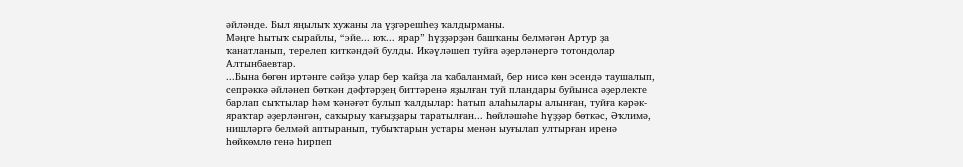әйләнде. Был яңылыҡ хужаны ла үҙгәрешһеҙ ҡалдырманы.
Мәңге һытыҡ сырайлы, “эйе... юҡ... ярар” һүҙҙәрҙән башҡаны белмәгән Артур ҙа ҡанатланып, терелеп киткәндәй булды. Икәүләшеп туйға әҙерләнергә тотондолар Алтынбаевтар.
...Бына бөгөн иртәнге сәйҙә улар бер ҡайҙа ла ҡабаланмай, бер нисә көн эсендә таушалып, сепрәккә әйләнеп бөткән дәфтәрҙең биттәренә яҙылған туй пландары буйынса әҙерлекте барлап сыҡтылар һәм ҡәнәғәт булып ҡалдылар: һатып алаһылары алынған, туйға кәрәк-яраҡтар әҙерләнгән, саҡырыу ҡағыҙҙары таратылған... Һөйләшәһе һүҙҙәр бөткәс, Әҡлимә, нишләргә белмәй аптыранып, тубыҡтарын устары менән ыуғылап ултырған иренә һөйкөмлө генә һирпеп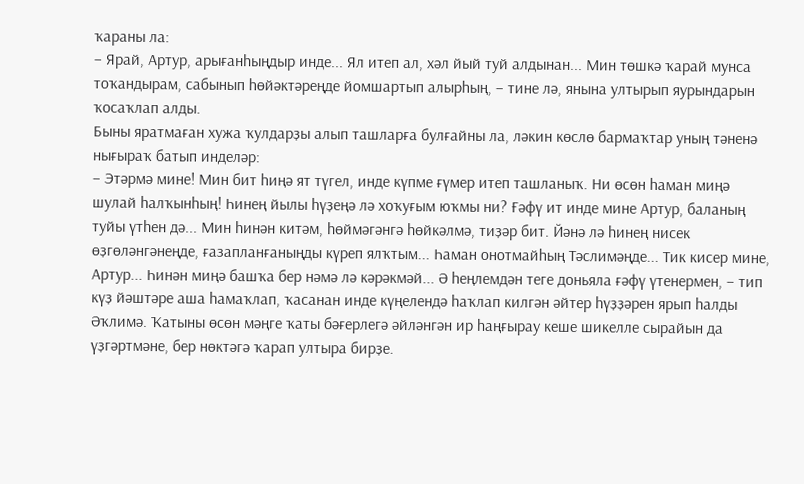ҡараны ла:
– Ярай, Артур, арығанһыңдыр инде... Ял итеп ал, хәл йый туй алдынан... Мин төшкә ҡарай мунса тоҡандырам, сабынып һөйәктәреңде йомшартып алырһың, – тине лә, янына ултырып яурындарын ҡосаҡлап алды.
Быны яратмаған хужа ҡулдарҙы алып ташларға булғайны ла, ләкин көслө бармаҡтар уның тәненә нығыраҡ батып инделәр:
– Этәрмә мине! Мин бит һиңә ят түгел, инде күпме ғүмер итеп ташланыҡ. Ни өсөн һаман миңә шулай һалҡынһың! Һинең йылы һүҙеңә лә хоҡуғым юҡмы ни? Ғәфү ит инде мине Артур, баланың туйы үтһен дә... Мин һинән китәм, һөймәгәнгә һөйкәлмә, тиҙәр бит. Йәнә лә һинең нисек өҙгөләнгәнеңде, ғазапланғаныңды күреп ялҡтым... Һаман онотмайһың Тәслимәңде... Тик кисер мине, Артур... Һинән миңә башҡа бер нәмә лә кәрәкмәй... Ә һеңлемдән теге доньяла ғәфү үтенермен, – тип күҙ йәштәре аша һамаҡлап, ҡасанан инде күңелендә һаҡлап килгән әйтер һүҙҙәрен ярып һалды Әҡлимә. Ҡатыны өсөн мәңге ҡаты бәғерлегә әйләнгән ир һаңғырау кеше шикелле сырайын да үҙгәртмәне, бер нөктәгә ҡарап ултыра бирҙе.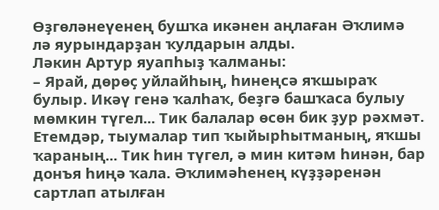Өҙгөләнеүенең бушҡа икәнен аңлаған Әҡлимә лә яурындарҙан ҡулдарын алды.
Ләкин Артур яуапһыҙ ҡалманы:
– Ярай, дөрөҫ уйлайһың, һинеңсә яҡшыраҡ булыр. Икәү генә ҡалһаҡ, беҙгә башҡаса булыу мөмкин түгел... Тик балалар өсөн бик ҙур рәхмәт. Етемдәр, тыумалар тип ҡыйырһытманың, яҡшы ҡараның... Тик һин түгел, ә мин китәм һинән, бар донъя һиңә ҡала. Әҡлимәһенең күҙҙәренән сартлап атылған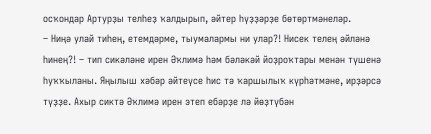осҡондар Артурҙы телһеҙ ҡалдырып, әйтер һүҙҙәрҙе бөтөртмәнеләр.
– Ниңә улай тиһең, етемдәрме, тыумалармы ни улар?! Нисек телең әйләнә һинең?! – тип сикәләне ирен Әҡлимә һәм бәләкәй йоҙроҡтары менән түшенә һуҡҡыланы. Яңылыш хәбәр әйтеүсе һис тә ҡаршылыҡ күрһәтмәне, ирҙәрсә түҙҙе. Ахыр сиктә Әҡлимә ирен этеп ебәрҙе лә йөҙтүбән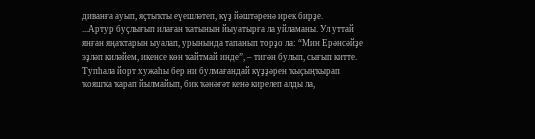диванға ауып, яҫтыҡты еүешләтеп, күҙ йәштәренә ирек бирҙе.
...Артур буҫлығып илаған ҡатынын йыуатырға ла уйламаны. Ул уттай янған яңаҡтарын ыуалап, урынында тапанып торҙо ла: “Мин Ерәнсәйҙе эҙләп киләйем, икенсе көн ҡайтмай инде”, – тигән булып, сығып китте.
Тупһала йорт хужаһы бер ни булмағандай күҙҙәрен ҡыҫыңҡырап ҡояшҡа ҡарап йылмайып, бик ҡәнәғәт кенә кирелеп алды ла,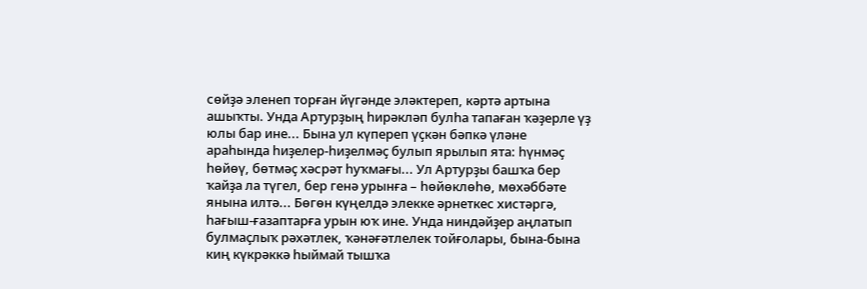сөйҙә эленеп торған йүгәнде эләктереп, кәртә артына ашыҡты. Унда Артурҙың һирәкләп булһа тапаған ҡәҙерле үҙ юлы бар ине... Бына ул күпереп үҫкән бәпкә үләне араһында һиҙелер-һиҙелмәҫ булып ярылып ята: һүнмәҫ һөйөү, бөтмәҫ хәсрәт һуҡмағы... Ул Артурҙы башҡа бер ҡайҙа ла түгел, бер генә урынға – һөйөклөһө, мөхәббәте янына илтә... Бөгөн күңелдә элекке әрнеткес хистәргә, һағыш-ғазаптарға урын юҡ ине. Унда ниндәйҙер аңлатып булмаҫлыҡ рәхәтлек, ҡәнәғәтлелек тойғолары, бына-бына киң күкрәккә һыймай тышҡа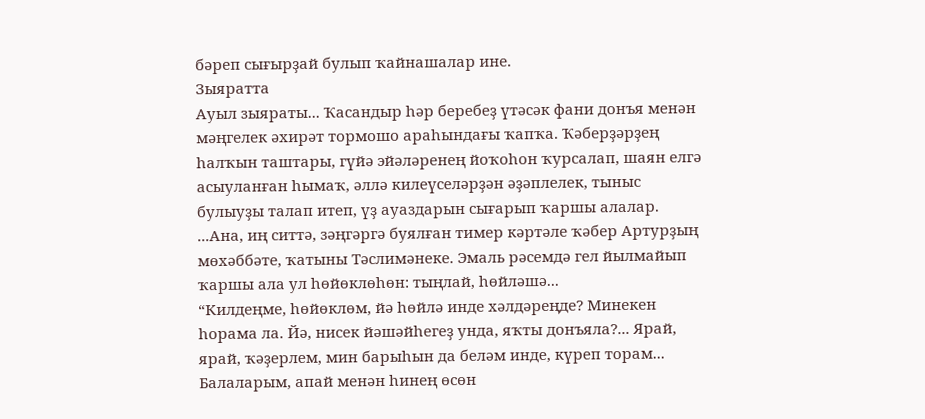бәреп сығырҙай булып ҡайнашалар ине.
Зыяратта
Ауыл зыяраты... Ҡасандыр һәр беребеҙ үтәсәк фани донъя менән мәңгелек әхирәт тормошо араһындағы ҡапҡа. Ҡәберҙәрҙең һалҡын таштары, гүйә эйәләренең йоҡоһон ҡурсалап, шаян елгә асыуланған һымаҡ, әллә килеүселәрҙән әҙәплелек, тыныс булыуҙы талап итеп, үҙ ауаздарын сығарып ҡаршы алалар.
...Ана, иң ситтә, зәңгәргә буялған тимер кәртәле ҡәбер Артурҙың мөхәббәте, ҡатыны Тәслимәнеке. Эмаль рәсемдә гел йылмайып ҡаршы ала ул һөйөклөһөн: тыңлай, һөйләшә...
“Килдеңме, һөйөклөм, йә һөйлә инде хәлдәреңде? Минекен һорама ла. Йә, нисек йәшәйһегеҙ унда, яҡты донъяла?... Ярай, ярай, ҡәҙерлем, мин барыһын да беләм инде, күреп торам... Балаларым, апай менән һинең өсөн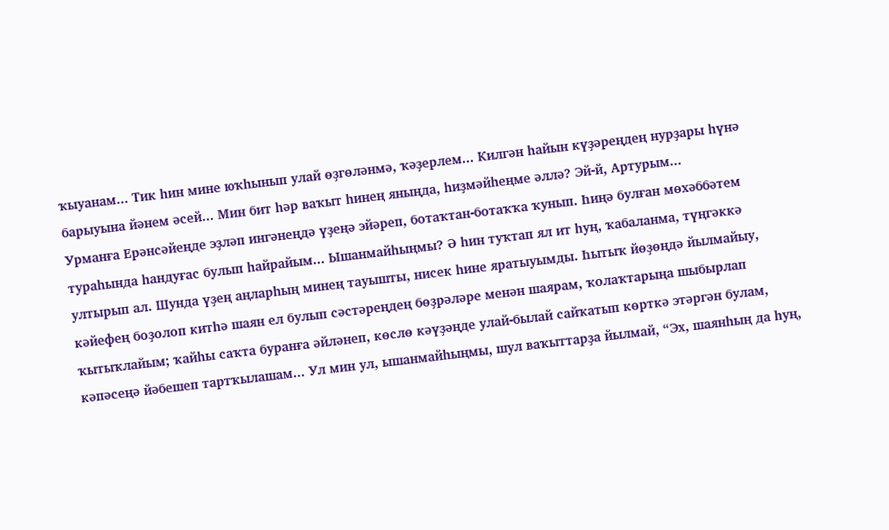ҡыуанам... Тик һин мине юҡһынып улай өҙгөләнмә, ҡәҙерлем... Килгән һайын күҙәреңдең нурҙары һүнә барыуына йәнем әсей... Мин бит һәр ваҡыт һинең яныңда, һиҙмәйһеңме әллә? Эй-й, Артурым...
Урманға Ерәнсәйеңде эҙләп ингәнеңдә үҙеңә эйәреп, ботаҡтан-ботаҡҡа ҡунып. Һиңә булған мөхәббәтем тураһында һандуғас булып һайрайым... Ышанмайһыңмы? Ә һин туҡтап ял ит һуң, ҡабаланма, түңгәккә ултырып ал. Шунда үҙең аңларһың минең тауышты, нисек һине яратыуымды. Һытыҡ йөҙөңдә йылмайыу, кәйефең боҙолоп китһә шаян ел булып сәстәреңдең бөҙрәләре менән шаярам, ҡолаҡтарыңа шыбырлап ҡытыҡлайым; ҡайһы саҡта буранға әйләнеп, көслө кәүҙәңде улай-былай сайҡатып көрткә этәргән булам, кәпәсеңә йәбешеп тартҡылашам... Ул мин ул, ышанмайһыңмы, шул ваҡыттарҙа йылмай, “Эх, шаянһың да һуң,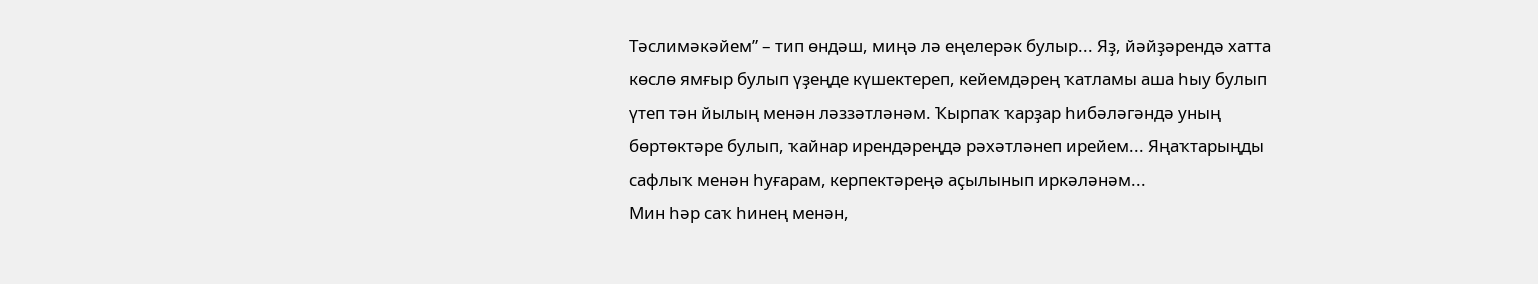Тәслимәкәйем” – тип өндәш, миңә лә еңелерәк булыр... Яҙ, йәйҙәрендә хатта көслө ямғыр булып үҙеңде күшектереп, кейемдәрең ҡатламы аша һыу булып үтеп тән йылың менән ләззәтләнәм. Ҡырпаҡ ҡарҙар һибәләгәндә уның бөртөктәре булып, ҡайнар ирендәреңдә рәхәтләнеп ирейем... Яңаҡтарыңды сафлыҡ менән һуғарам, керпектәреңә аҫылынып иркәләнәм...
Мин һәр саҡ һинең менән,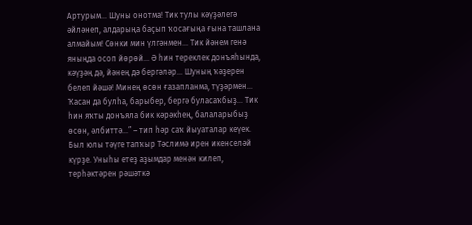Артурым... Шуны онотма! Тик тулы кәүҙәлегә әйләнеп, алдарыңа баҫып ҡосағыңа ғына ташлана алмайым! Сөнки мин үлгәнмен... Тик йәнем генә яныңда осоп йөрөй... Ә һин тереклек донъяһында, кәүҙәң дә, йәнең дә бергәләр... Шуның ҡәҙерен белеп йәшә! Минең өсөн ғазапланма, түҙәрмен... Ҡасан да булһа, барыбер, бергә буласаҡбыҙ... Тик һин яҡты донъяла бик кәрәкһең, балаларыбыҙ өсөн, әлбиттә...” – тип һәр саҡ йыуаталар кеүек.
Был юлы тәүге тапҡыр Тәслимә ирен икенселәй күрҙе. Уныһы етеҙ аҙымдар менән килеп, терһәктәрен рәшәткә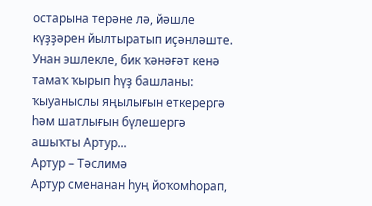остарына терәне лә, йәшле күҙҙәрен йылтыратып иҫәнләште. Унан эшлекле, бик ҡәнәғәт кенә тамаҡ ҡырып һүҙ башланы: ҡыуаныслы яңылығын еткерергә һәм шатлығын бүлешергә ашыҡты Артур...
Артур – Тәслимә
Артур сменанан һуң йоҡомһорап,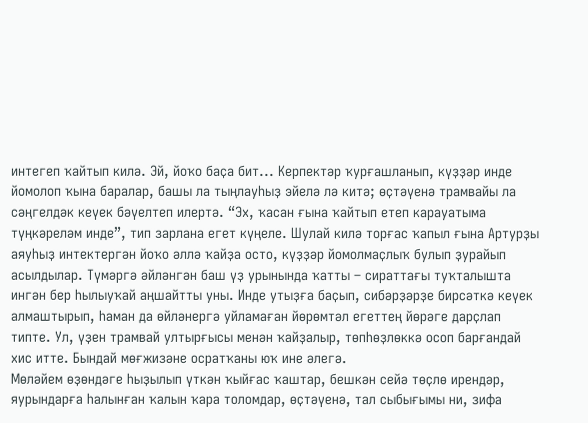интегеп ҡайтып килә. Эй, йоҡо баҫа бит... Керпектәр ҡурғашланып, күҙҙәр инде йомолоп ҡына баралар, башы ла тыңлауһыҙ эйелә лә китә; өҫтәүенә трамвайы ла сәңгелдәк кеүек бәүелтеп илертә. “Эх, ҡасан ғына ҡайтып етеп карауатыма түңкәреләм инде”, тип зарлана егет күңеле. Шулай килә торғас ҡапыл ғына Артурҙы аяуһыҙ интектергән йоҡо әллә ҡайҙа осто, күҙҙәр йомолмаҫлыҡ булып ҙурайып асылдылар. Түмәргә әйләнгән баш үҙ урынында ҡатты – сираттағы туҡталышта ингән бер һылыуҡай аңшайтты уны. Инде утыҙға баҫып, сибәрҙәрҙе бирсәткә кеүек алмаштырып, һаман да өйләнергә уйламаған йөрөмтәл егеттең йөрәге дарҫлап типте. Ул, үҙен трамвай ултырғысы менән ҡайҙалыр, төпһөҙлөккә осоп барғандай хис итте. Бындай мөғжизәне осратҡаны юҡ ине әлегә.
Мөләйем өҙөндәге һыҙылып үткән ҡыйғас ҡаштар, бешкән сейә төҫлө ирендәр, яурындарға һалынған ҡалын ҡара толомдар, өҫтәүенә, тал сыбығымы ни, зифа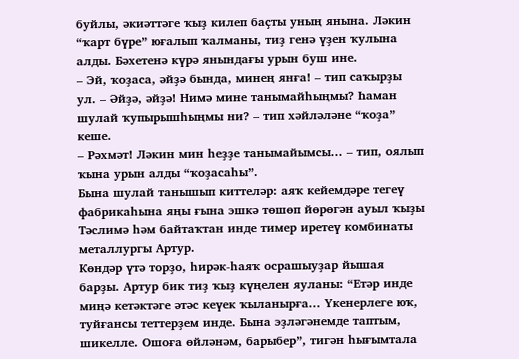буйлы, әкиәттәге ҡыҙ килеп баҫты уның янына. Ләкин “ҡарт бүре” юғалып ҡалманы, тиҙ генә үҙен ҡулына алды. Бәхетенә күрә янындағы урын буш ине.
– Эй, ҡоҙаса, әйҙә бында, минең янға! – тип саҡырҙы ул. – Әйҙә, әйҙә! Нимә мине танымайһыңмы? Һаман шулай ҡупырышһыңмы ни? – тип хәйләләне “ҡоҙа” кеше.
– Рәхмәт! Ләкин мин һеҙҙе танымайымсы... – тип, оялып ҡына урын алды “ҡоҙасаһы”.
Бына шулай танышып киттеләр: аяҡ кейемдәре тегеү фабрикаһына яңы ғына эшкә төшөп йөрөгән ауыл ҡыҙы Тәслимә һәм байтаҡтан инде тимер иретеү комбинаты металлургы Артур.
Көндәр үтә торҙо, һирәк-һаяҡ осрашыуҙар йышая барҙы. Артур бик тиҙ ҡыҙ күңелен яуланы: “Етәр инде миңә кетәктәге әтәс кеүек ҡыланырға... Үкенерлеге юҡ, туйғансы теттерҙем инде. Бына эҙләгәнемде таптым, шикелле. Ошоға өйләнәм, барыбер”, тигән һығымтала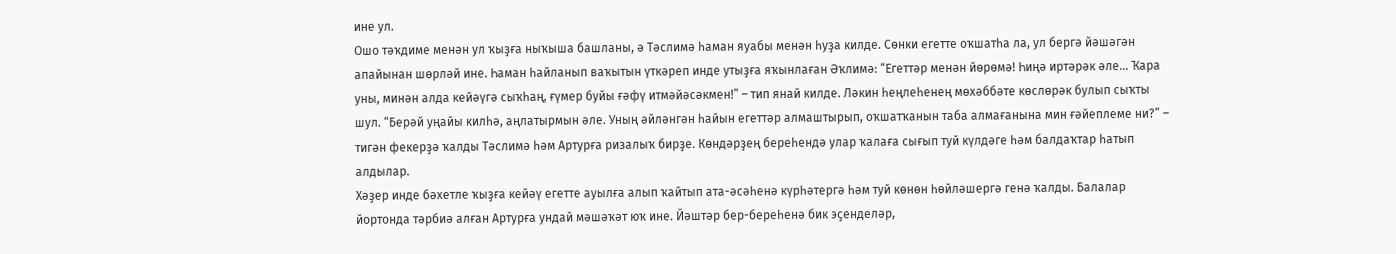ине ул.
Ошо тәҡдиме менән ул ҡыҙға ныҡыша башланы, ә Тәслимә һаман яуабы менән һуҙа килде. Сөнки егетте оҡшатһа ла, ул бергә йәшәгән апайынан шөрләй ине. Һаман һайланып ваҡытын үткәреп инде утыҙға яҡынлаған Әҡлимә: “Егеттәр менән йөрөмә! Һиңә иртәрәк әле... Ҡара уны, минән алда кейәүгә сыҡһаң, ғүмер буйы ғәфү итмәйәсәкмен!” – тип янай килде. Ләкин һеңлеһенең мөхәббәте көслөрәк булып сыҡты шул. “Берәй уңайы килһә, аңлатырмын әле. Уның әйләнгән һайын егеттәр алмаштырып, оҡшатҡанын таба алмағанына мин ғәйеплеме ни?” – тигән фекерҙә ҡалды Тәслимә һәм Артурға ризалыҡ бирҙе. Көндәрҙең береһендә улар ҡалаға сығып туй күлдәге һәм балдаҡтар һатып алдылар.
Хәҙер инде бәхетле ҡыҙға кейәү егетте ауылға алып ҡайтып ата-әсәһенә күрһәтергә һәм туй көнөн һөйләшергә генә ҡалды. Балалар йортонда тәрбиә алған Артурға ундай мәшәҡәт юҡ ине. Йәштәр бер-береһенә бик эҫенделәр,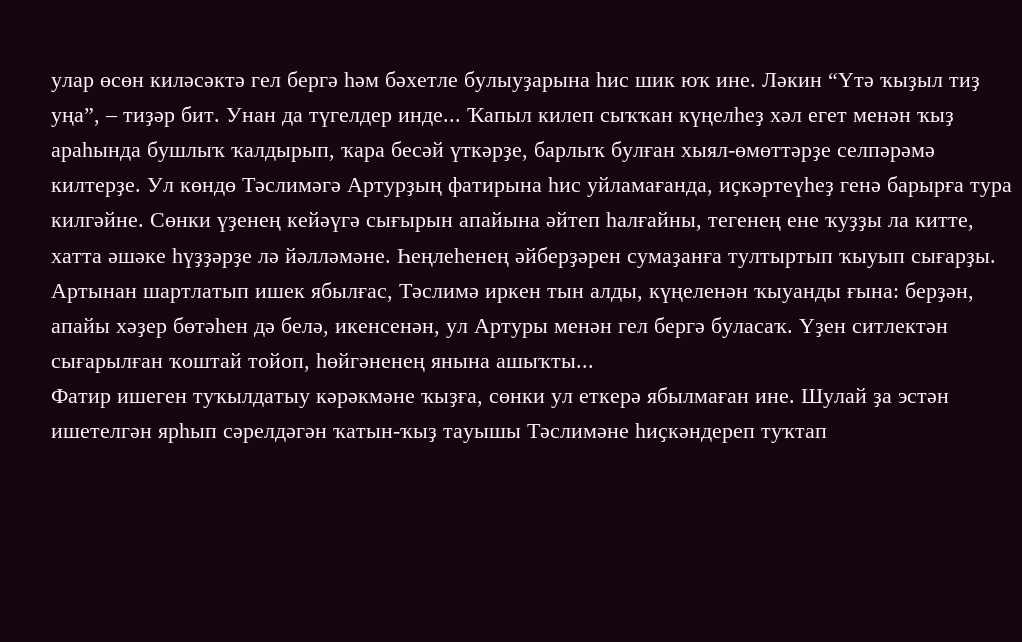улар өсөн киләсәктә гел бергә һәм бәхетле булыуҙарына һис шик юҡ ине. Ләкин “Үтә ҡыҙыл тиҙ уңа”, – тиҙәр бит. Унан да түгелдер инде... Ҡапыл килеп сыҡҡан күңелһеҙ хәл егет менән ҡыҙ араһында бушлыҡ ҡалдырып, ҡара бесәй үткәрҙе, барлыҡ булған хыял-өмөттәрҙе селпәрәмә килтерҙе. Ул көндө Тәслимәгә Артурҙың фатирына һис уйламағанда, иҫкәртеүһеҙ генә барырға тура килгәйне. Сөнки үҙенең кейәүгә сығырын апайына әйтеп һалғайны, тегенең ене ҡуҙҙы ла китте, хатта әшәке һүҙҙәрҙе лә йәлләмәне. Һеңлеһенең әйберҙәрен сумаҙанға тултыртып ҡыуып сығарҙы.
Артынан шартлатып ишек ябылғас, Тәслимә иркен тын алды, күңеленән ҡыуанды ғына: берҙән, апайы хәҙер бөтәһен дә белә, икенсенән, ул Артуры менән гел бергә буласаҡ. Үҙен ситлектән сығарылған ҡоштай тойоп, һөйгәненең янына ашыҡты...
Фатир ишеген туҡылдатыу кәрәкмәне ҡыҙға, сөнки ул еткерә ябылмаған ине. Шулай ҙа эстән ишетелгән ярһып сәрелдәгән ҡатын-ҡыҙ тауышы Тәслимәне һиҫкәндереп туҡтап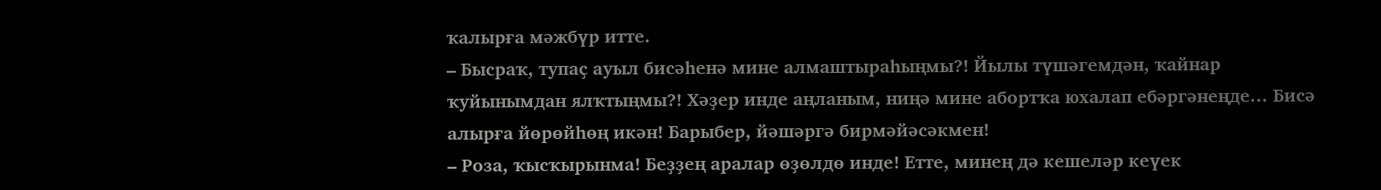ҡалырға мәжбүр итте.
– Бысраҡ, тупаҫ ауыл бисәһенә мине алмаштыраһыңмы?! Йылы түшәгемдән, ҡайнар ҡуйынымдан ялҡтыңмы?! Хәҙер инде аңланым, ниңә мине абортҡа юхалап ебәргәнеңде... Бисә алырға йөрөйһөң икән! Барыбер, йәшәргә бирмәйәсәкмен!
– Роза, ҡысҡырынма! Беҙҙең аралар өҙөлдө инде! Етте, минең дә кешеләр кеүек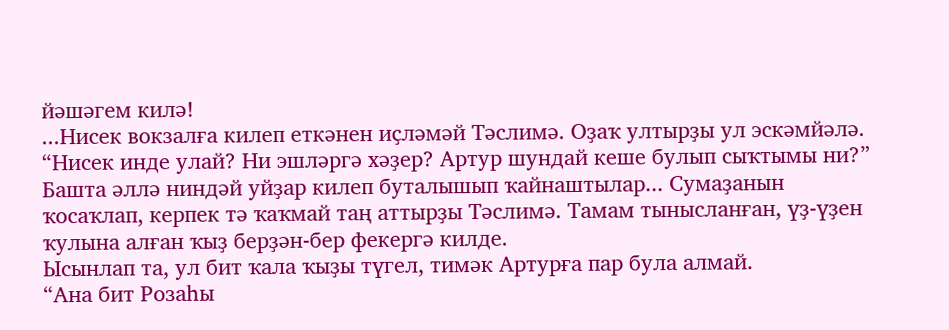йәшәгем килә!
...Нисек вокзалға килеп еткәнен иҫләмәй Тәслимә. Оҙаҡ ултырҙы ул эскәмйәлә. “Нисек инде улай? Ни эшләргә хәҙер? Артур шундай кеше булып сыҡтымы ни?” Башта әллә ниндәй уйҙар килеп буталышып ҡайнаштылар... Сумаҙанын ҡосаҡлап, керпек тә ҡаҡмай таң аттырҙы Тәслимә. Тамам тынысланған, үҙ-үҙен ҡулына алған ҡыҙ берҙән-бер фекергә килде.
Ысынлап та, ул бит ҡала ҡыҙы түгел, тимәк Артурға пар була алмай.
“Ана бит Розаһы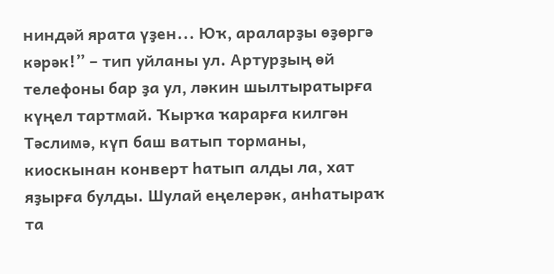ниндәй ярата үҙен... Юҡ, араларҙы өҙөргә кәрәк!” – тип уйланы ул. Артурҙың өй телефоны бар ҙа ул, ләкин шылтыратырға күңел тартмай. Ҡырҡа ҡарарға килгән Тәслимә, күп баш ватып торманы, киоскынан конверт һатып алды ла, хат яҙырға булды. Шулай еңелерәк, анһатыраҡ та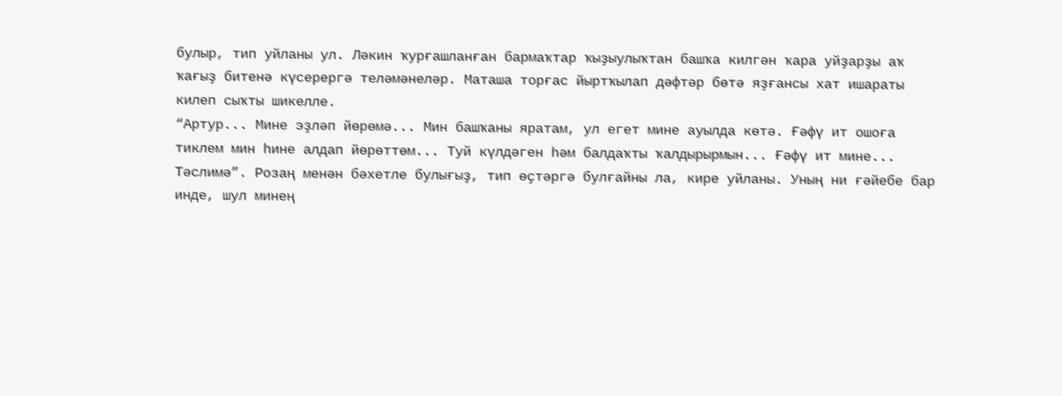булыр, тип уйланы ул. Ләкин ҡурғашланған бармаҡтар ҡыҙыулыҡтан башҡа килгән ҡара уйҙарҙы аҡ ҡағыҙ битенә күсерергә теләмәнеләр. Маташа торғас йыртҡылап дәфтәр бөтә яҙғансы хат ишараты килеп сыҡты шикелле.
“Артур... Мине эҙләп йөрөмә... Мин башҡаны яратам, ул егет мине ауылда көтә. Ғәфү ит ошоға тиклем мин һине алдап йөрөттөм... Туй күлдәген һәм балдаҡты ҡалдырырмын... Ғәфү ит мине... Тәслимә”. Розаң менән бәхетле булығыҙ, тип өҫтәргә булғайны ла, кире уйланы. Уның ни ғәйебе бар инде, шул минең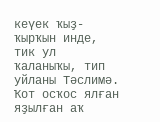кеүек ҡыҙ-ҡырҡын инде, тик ул ҡаланыҡы, тип уйланы Тәслимә. Ҡот осҡос ялған яҙылған аҡ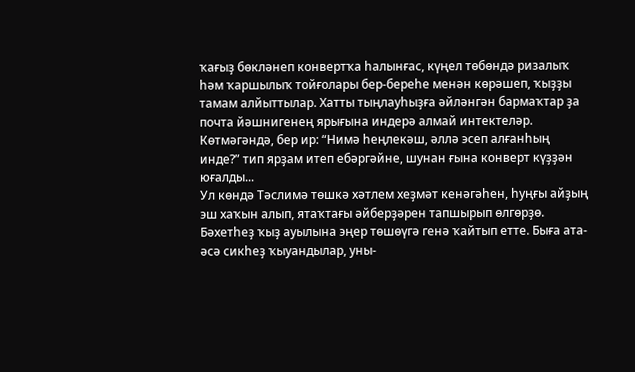ҡағыҙ бөкләнеп конвертҡа һалынғас, күңел төбөндә ризалыҡ һәм ҡаршылыҡ тойғолары бер-береһе менән көрәшеп, ҡыҙҙы тамам алйыттылар. Хатты тыңлауһыҙға әйләнгән бармаҡтар ҙа почта йәшнигенең ярығына индерә алмай интектеләр. Көтмәгәндә, бер ир: “Нимә һеңлекәш, әллә эсеп алғанһың инде?” тип ярҙам итеп ебәргәйне, шунан ғына конверт күҙҙән юғалды...
Ул көндә Тәслимә төшкә хәтлем хеҙмәт кенәгәһен, һуңғы айҙың эш хаҡын алып, ятаҡтағы әйберҙәрен тапшырып өлгөрҙө. Бәхетһеҙ ҡыҙ ауылына эңер төшөүгә генә ҡайтып етте. Быға ата-әсә сикһеҙ ҡыуандылар, уны-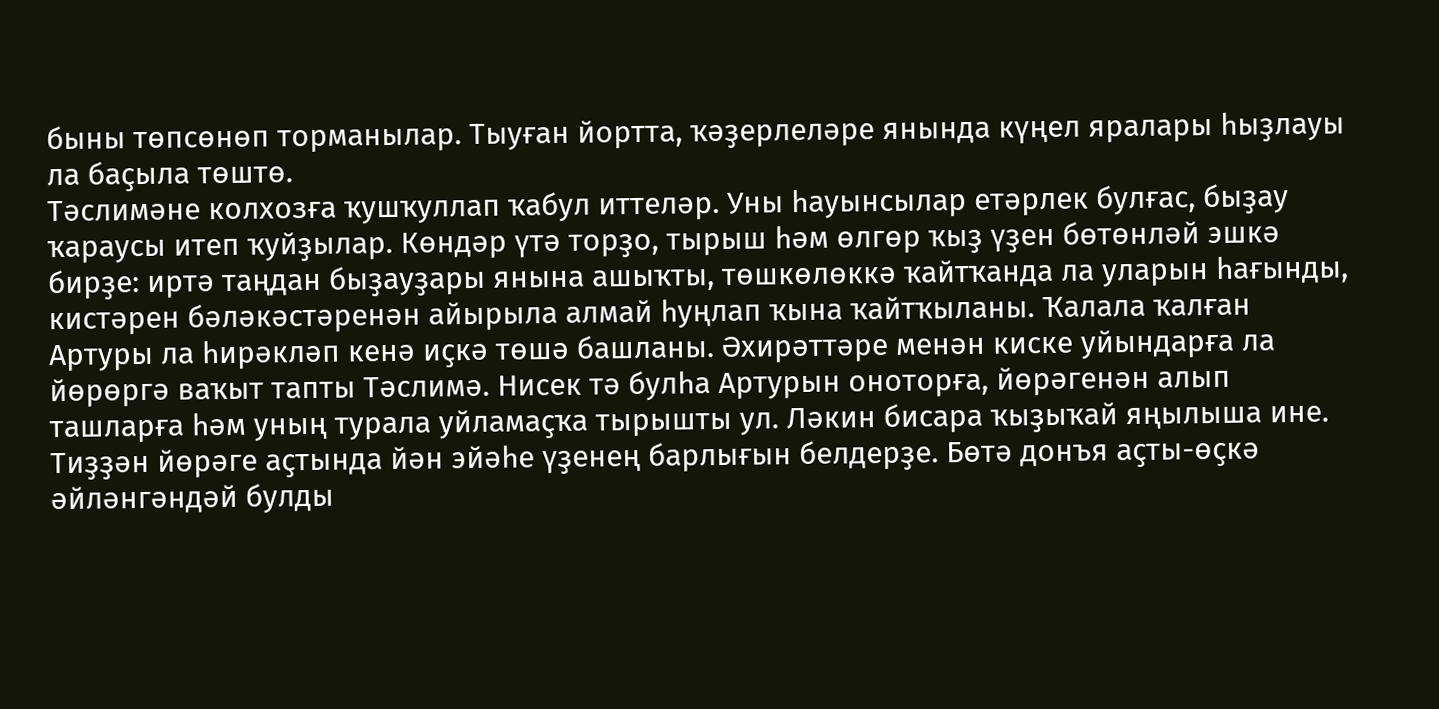быны төпсөнөп торманылар. Тыуған йортта, ҡәҙерлеләре янында күңел яралары һыҙлауы ла баҫыла төштө.
Тәслимәне колхозға ҡушҡуллап ҡабул иттеләр. Уны һауынсылар етәрлек булғас, быҙау ҡараусы итеп ҡуйҙылар. Көндәр үтә торҙо, тырыш һәм өлгөр ҡыҙ үҙен бөтөнләй эшкә бирҙе: иртә таңдан быҙауҙары янына ашыҡты, төшкөлөккә ҡайтҡанда ла уларын һағынды, кистәрен бәләкәстәренән айырыла алмай һуңлап ҡына ҡайтҡыланы. Ҡалала ҡалған Артуры ла һирәкләп кенә иҫкә төшә башланы. Әхирәттәре менән киске уйындарға ла йөрөргә ваҡыт тапты Тәслимә. Нисек тә булһа Артурын оноторға, йөрәгенән алып ташларға һәм уның турала уйламаҫҡа тырышты ул. Ләкин бисара ҡыҙыҡай яңылыша ине. Тиҙҙән йөрәге аҫтында йән эйәһе үҙенең барлығын белдерҙе. Бөтә донъя аҫты-өҫкә әйләнгәндәй булды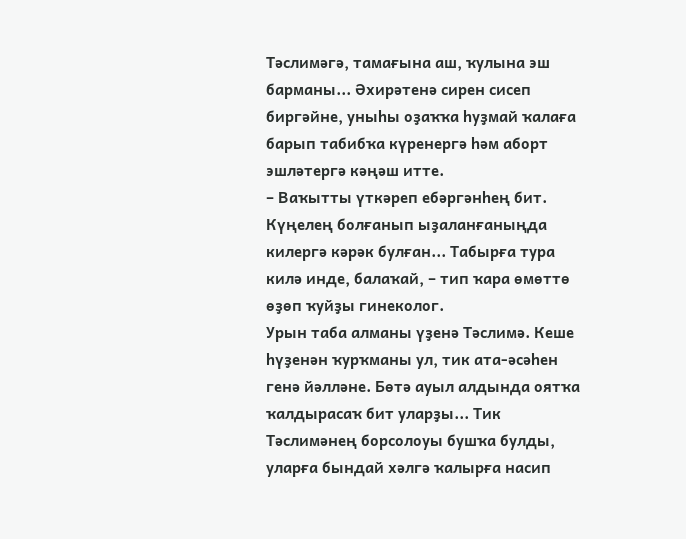Тәслимәгә, тамағына аш, ҡулына эш барманы... Әхирәтенә сирен сисеп биргәйне, уныһы оҙаҡҡа һуҙмай ҡалаға барып табибҡа күренергә һәм аборт эшләтергә кәңәш итте.
– Ваҡытты үткәреп ебәргәнһең бит. Күңелең болғанып ыҙаланғаныңда килергә кәрәк булған... Табырға тура килә инде, балаҡай, – тип ҡара өмөттө өҙөп ҡуйҙы гинеколог.
Урын таба алманы үҙенә Тәслимә. Кеше һүҙенән ҡурҡманы ул, тик ата-әсәһен генә йәлләне. Бөтә ауыл алдында оятҡа ҡалдырасаҡ бит уларҙы... Тик Тәслимәнең борсолоуы бушҡа булды, уларға бындай хәлгә ҡалырға насип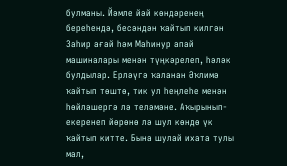булманы. Йәмле йәй көндәренең береһендә, бесәндән ҡайтып килгән Заһир ағай һәм Маһинур апай машиналары менән түңкәрелеп, һәләк булдылар. Ерләүгә ҡаланан Әҡлимә ҡайтып төштө, тик ул һеңлеһе менән һөйләшергә лә теләмәне. Аҡырынып-екеренеп йөрөнө лә шул көндө үк ҡайтып китте. Бына шулай ихата тулы мал,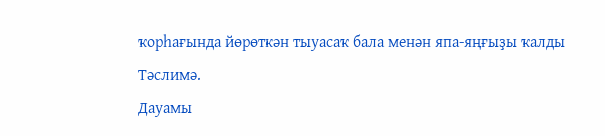ҡорһағында йөрөткән тыуасаҡ бала менән япа-яңғыҙы ҡалды Тәслимә.
Дауамы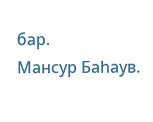бар.
Мансур Баһаув.